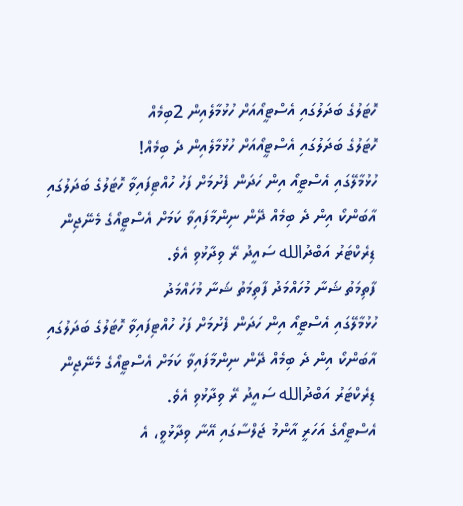ހޮޓަލުގެ ބަދަލުގައި އެސްޓީއޯއަށް ހުޅުމާލެއިން 2ބިމެއް
ހޮޓަލުގެ ބަދަލުގައި އެސްޓީއޯއަށް ހުޅުމާލެއިން ދެ ބިމެއް!
ހުޅުމާލޭގައި އެސްޓީއޯ އިން ހަދަން ފެށުމަށް ފަހު ހުއްޓިފައިވާ ހޮޓަލުގެ ބަދަލުގައި އާބަންކޯ އިން ދެ ބިމެއް ދޭން ނިންމާފައިވާ ކަމަށް އެސްޓީއޯގެ މެނޭޖިން ޑިރެކްޓަރު އަބްދުالله ސައީދު ރޭ ވިދާޅުވި އެވެ.
ފާތިމަތު ޝަނާ މުހައްމަދު ފާތިމަތު ޝަނާ މުހައްމަދު
ހުޅުމާލޭގައި އެސްޓީއޯ އިން ހަދަން ފެށުމަށް ފަހު ހުއްޓިފައިވާ ހޮޓަލުގެ ބަދަލުގައި އާބަންކޯ އިން ދެ ބިމެއް ދޭން ނިންމާފައިވާ ކަމަށް އެސްޓީއޯގެ މެނޭޖިން ޑިރެކްޓަރު އަބްދުالله ސައީދު ރޭ ވިދާޅުވި އެވެ.
އެސްޓީއޯގެ އަހަރީ އާންމު ޖަލްސާގައި އޭނާ ވިދާޅުވީ، އެ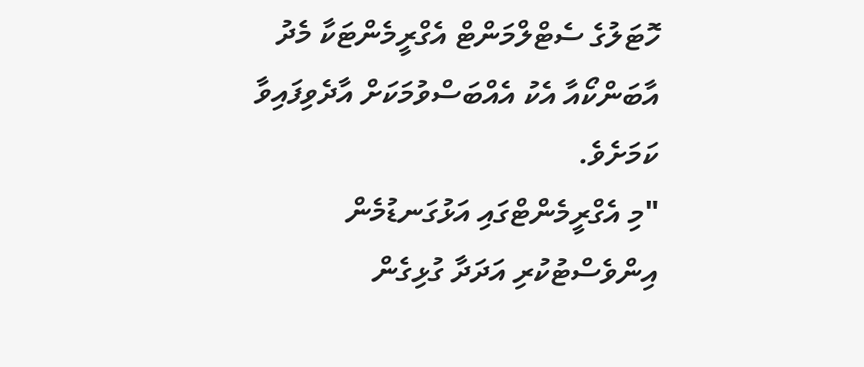ހޮޓަލުގެ ސެޓްލްމަންޓް އެގްރީމެންޓަކާ މެދު އާބަންކޯއާ އެކު އެއްބަސްވުމަކަށް އާދެވިފައިވާ ކަމަށެވެ.
"މި އެގްރީމެންޓްގައި އަޅުގަނޑުމެން އިންވެސްޓުކުރި އަދަދާ ގުޅިގެން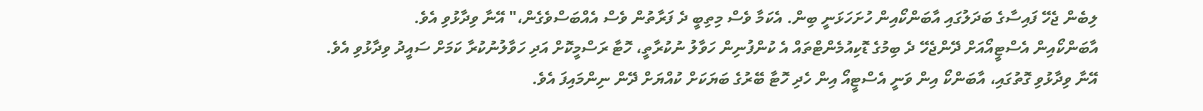ލިބެން ޖެހޭ ފައިސާގެ ބަދަލުގައި އާބަންކޯއިން ހުށަހަޅަނީ ބިން. އެކަމާ ވެސް މިތިބީ ދެ ފަރާތުން ވެސް އެއްބަސްވެގެން،" އޭނާ ވިދާޅުވި އެވެ.
އާބަންކޯއިން އެސްޓީއޯއަށް ދޭންޖެހޭ ދެ ބިމުގެ ޑޮކިއުމެންޓްތައް އެ ކުންފުނިން ހަވާލު ނުކުރާތީ، ހޮޓާ ރަސްމީކޮށް އަދި ހަވާލުނުކުރާ ކަމަށް ސައީދު ވިދާޅުވި އެވެ.
އޭނާ ވިދާޅުވި ގޮތުގައި، އާބަންކޯ އިން ވަނީ އެސްޓީއޯ އިން ހެދި ހޮޓާ ބޭރުގެ ބަޔަކަށް ކުއްޔަށް ދޭން ނިންމައިފަ އެވެ.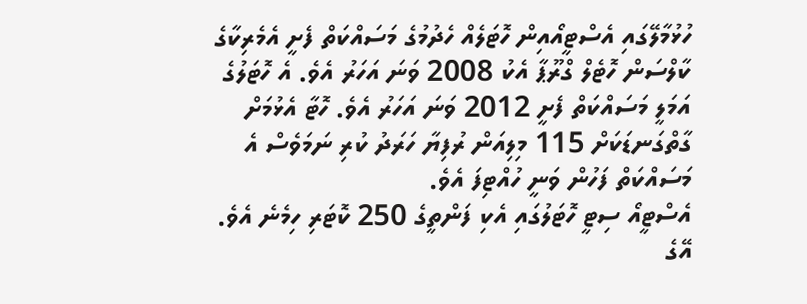ހުޅުމާލޭގައި އެސްޓީއޯއިން ހޮޓަލެއް ހެދުމުގެ މަސައްކަތް ފެށީ އެމެރިކާގެ ކާލްސަން ހޮޓެލް ގްރޫޕާ އެކު 2008 ވަނަ އަހަރު އެވެ. އެ ހޮޓަލުގެ އަމަލީ މަސައްކަތް ފެށީ 2012 ވަނަ އަހަރު އެވެ. ހޮޓާ އެޅުމަށް ގާތްގަނޑަކަށް 115 މިލިއަން ރުފިޔާ ހަރަދު ކުރި ނަމަވެސް އެ މަސައްކަތް ފަހުން ވަނީ ހުއްޓިފަ އެވެ.
އެސްޓީއޯ ސިޓީ ހޮޓަލުގައި އެކި ފަންތީގެ 250 ކޮޓަރި ހިމެނެ އެވެ. އޭގެ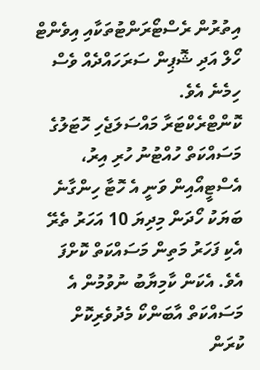އިތުރުން ރެސްޓޯރަންޓުތަކާއި އިވެންޓް ހޯލް އަދި ޝޮޕިން ސަރަހައްދެއް ވެސް ހިމެނެ އެވެ.
ކޮންޓްރެކްޓަރާ މައްސަލަޖެހި ހޮޓަލުގެ މަސައްކަތް ހުއްޓުނު ހުރި އިރު، އެސްޓީއޯއިން ވަނީ އެ ހޮޓާ ހިންގާނެ ބަޔަކު ހޯދަން މިދިޔަ 10 އަހަރު ތެރޭ އެކި ފަހަރު މަތިން މަސައްކަތް ކޮށްފަ އެވެ. އެކަން ކާމިޔާބު ނުވުމުން އެ މަސައްކަތް އާބަންކޯ މެދުވެރިކޮށް ކުރަން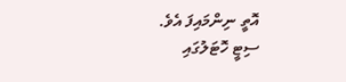އޮތީ ނިންމައިފަ އެވެ.
ސިޓީ ހޮޓަލުގައި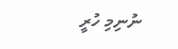ނުނިމި ހުރީ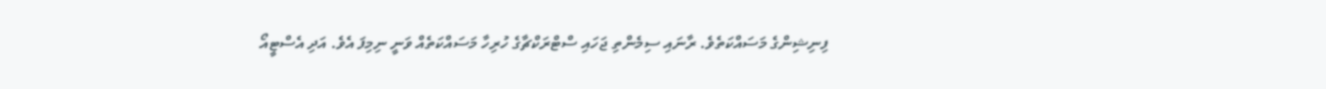ފިނިޝިންގެ މަސައްކަތެވެ. ރާނައި ސިމެންތި ޖަހައި ސްޓްރަކްޗާގެ ހުރިހާ މަސައްކަތެއް ވަނީ ނިމިފަ އެވެ. އަދި އެސްޓީއޯ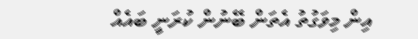އިން މިވަގުތު އެތަން ބޭނުން ކުރަނީ ބައެއް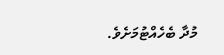މުދާ ބެހެއްޓުމަށެވެ.